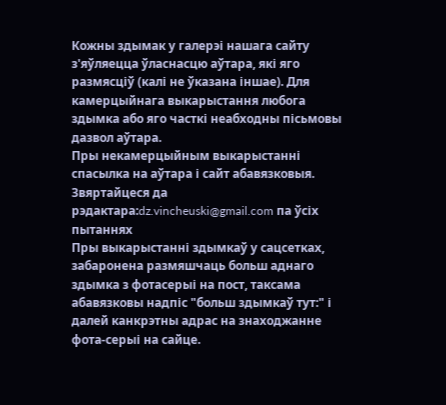Кожны здымак у галерэі нашага сайту з'яўляецца ўласнасцю аўтара, які яго размясціў (калі не ўказана іншае). Для камерцыйнага выкарыстання любога здымка або яго часткі неабходны пісьмовы дазвол аўтара.
Пры некамерцыйным выкарыстанні спасылка на аўтара і сайт абавязковыя. Звяртайцеся да рэдактара:dz.vincheuski@gmail.com па ўсіх пытаннях
Пры выкарыстанні здымкаў у сацсетках, забаронена размяшчаць больш аднаго здымка з фотасерыі на пост, таксама абавязковы надпіс "больш здымкаў тут:" і далей канкрэтны адрас на знаходжанне фота-серыі на сайце.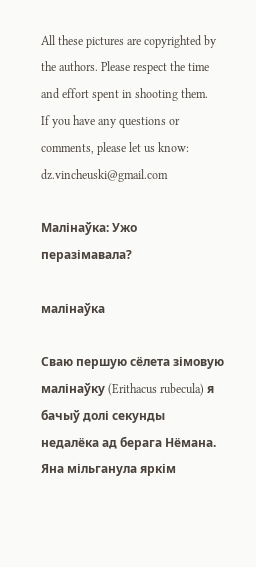All these pictures are copyrighted by the authors. Please respect the time and effort spent in shooting them.
If you have any questions or comments, please let us know: dz.vincheuski@gmail.com

Малінаўка: Ужо перазімавала?

малінаўка

Сваю першую сёлета зімовую малінаўку (Erithacus rubecula) я бачыў долі секунды недалёка ад берага Нёмана. Яна мільганула яркім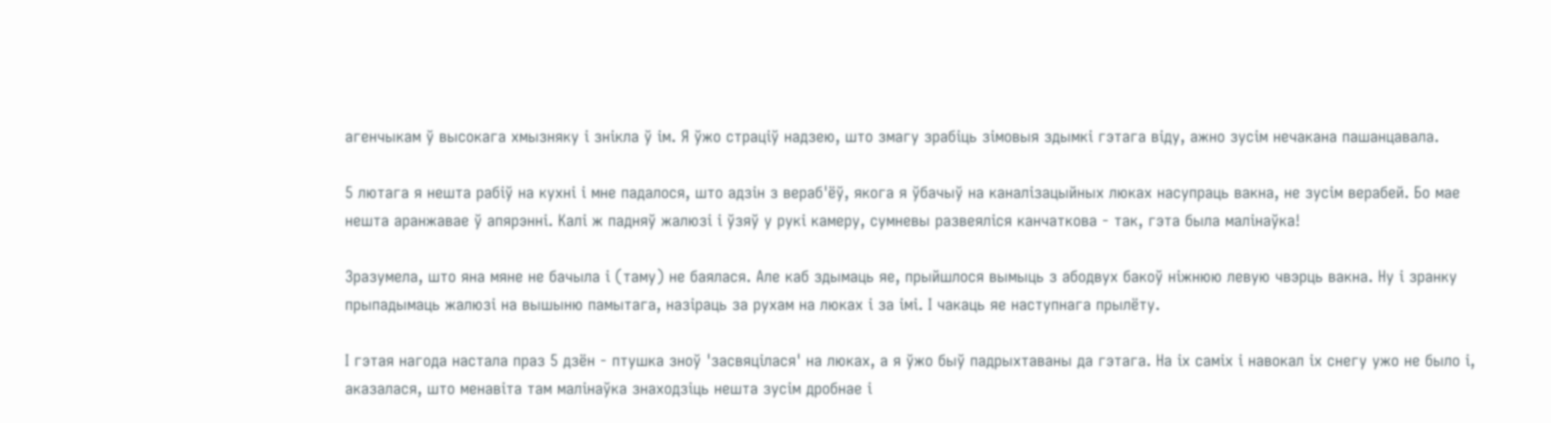агенчыкам ў высокага хмызняку і знікла ў ім. Я ўжо страціў надзею, што змагу зрабіць зімовыя здымкі гэтага віду, ажно зусім нечакана пашанцавала.

5 лютага я нешта рабіў на кухні і мне падалося, што адзін з вераб'ёў, якога я ўбачыў на каналізацыйных люках насупраць вакна, не зусім верабей. Бо мае нешта аранжавае ў апярэнні. Калі ж падняў жалюзі і ўзяў у рукі камеру, сумневы развеяліся канчаткова - так, гэта была малінаўка!

Зразумела, што яна мяне не бачыла і (таму) не баялася. Але каб здымаць яе, прыйшлося вымыць з абодвух бакоў ніжнюю левую чвэрць вакна. Ну і зранку прыпадымаць жалюзі на вышыню памытага, назіраць за рухам на люках і за імі. І чакаць яе наступнага прылёту.

І гэтая нагода настала праз 5 дзён - птушка зноў 'засвяцілася' на люках, а я ўжо быў падрыхтаваны да гэтага. На іх саміх і навокал іх снегу ужо не было і, аказалася, што менавіта там малінаўка знаходзіць нешта зусім дробнае і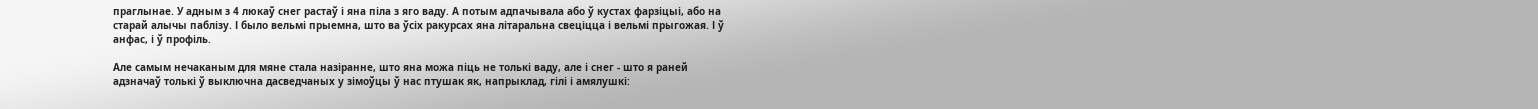праглынае. У адным з 4 люкаў снег растаў і яна піла з яго ваду. А потым адпачывала або ў кустах фарзіцыі, або на старай алычы паблізу. І было вельмі прыемна, што ва ўсіх ракурсах яна літаральна свеціцца і вельмі прыгожая. І ў анфас, і ў профіль.

Але самым нечаканым для мяне стала назіранне, што яна можа піць не толькі ваду, але і снег - што я раней адзначаў толькі ў выключна дасведчаных у зімоўцы ў нас птушак як, напрыклад, гілі і амялушкі: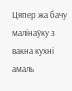Цяпер жа бачу малінаўку з вакна кухні амаль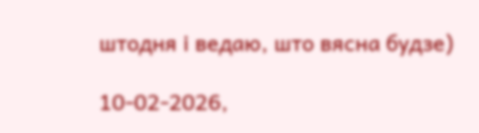штодня і ведаю, што вясна будзе)

10-02-2026,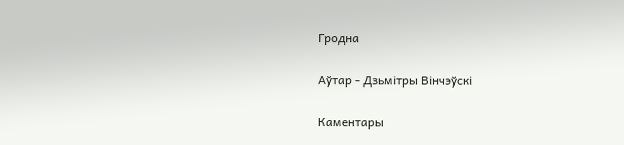Гродна

Аўтар - Дзьмітры Вінчэўскі

Каментары